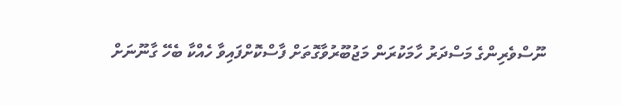ނޫސްވެރިންގެ މަސްދަރު ހާމަކުރަން މަޖުބޫރުވާގޮތަށް ފާސްކޮށްފައިވާ ހެއްކާ ބެހޭ ގާނޫނަށް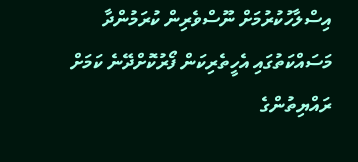އިސްލާހުކުރުމަށް ނޫސްވެރިން ކުރަމުންދާ މަސައްކަތުގައި އެހީތެރިކަން ފޯރުކޮށްދޭނެ ކަމަށް ރައްޔިތުންގެ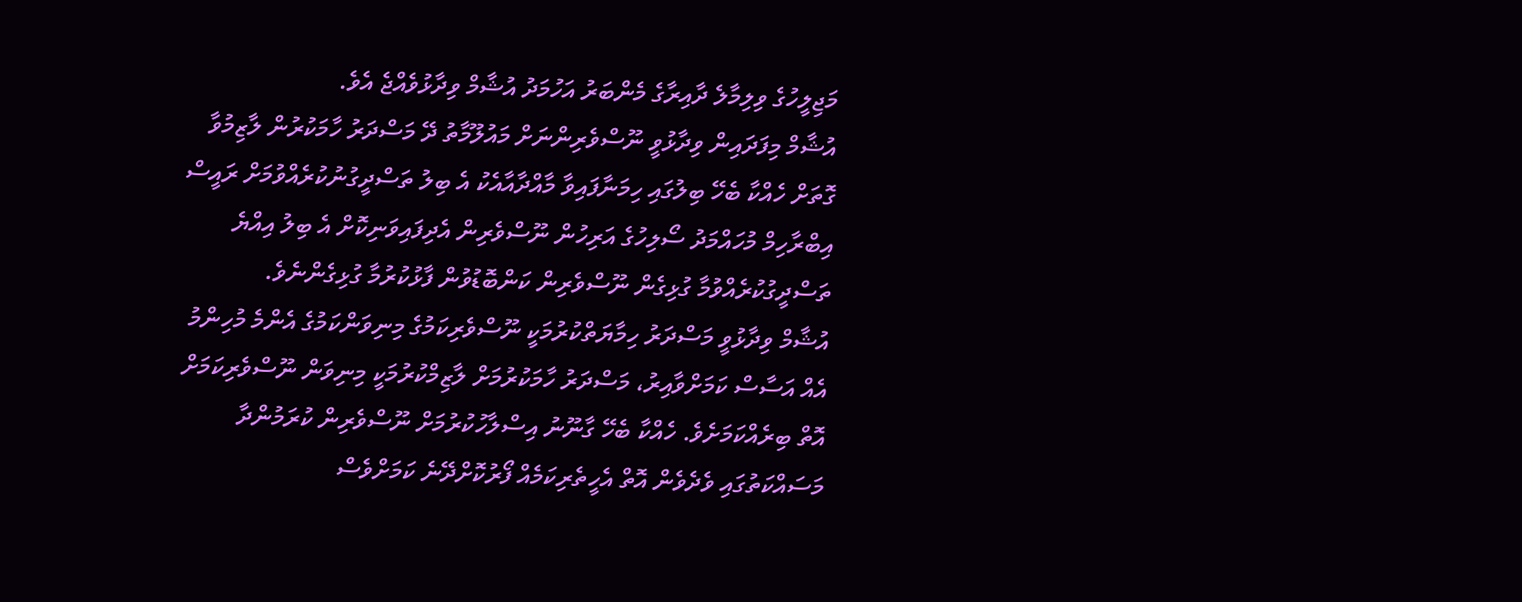މަޖިލީހުގެ ވިލިމާލެ ދާއިރާގެ މެންބަރު އަހުމަދު އުޝާމް ވިދާޅުވެއްޖެ އެވެ.
އުޝާމް މިފަދައިން ވިދާޅުވީ ނޫސްވެރިންނަށް މައުލޫމާތު ދޭ މަސްދަރު ހާމަކުރުން ލާޒިމުވާ ގޮތަށް ހެއްކާ ބެހޭ ބިލުގައި ހިމަނާފައިވާ މާއްދާއާއެކު އެ ބިލު ތަސްދީގުނުކުރެއްވުމަށް ރައީސް އިބްރާހިމް މުހައްމަދު ސޯލިހުގެ އަރިހުން ނޫސްވެރިން އެދިފައިވަނިކޮށް އެ ބިލު އިއްޔެ ތަސްދީގުކުރެއްވުމާ ގުޅިގެން ނޫސްވެރިން ކަންބޮޑުވުން ފާޅުކުރުމާ ގުޅިގެންނެވެ.
އުޝާމް ވިދާޅުވީ މަސްދަރު ހިމާޔަތްކުރުމަކީ ނޫސްވެރިކަމުގެ މިނިވަންކަމުގެ އެންމެ މުހިންމު އެއް އަސާސް ކަމަށްވާއިރު، މަސްދަރު ހާމަކުރުމަށް ލާޒިމްކުރުމަކީ މިނިވަން ނޫސްވެރިކަމަށް އޮތް ބިރެއްކަމަށެވެ. ހެއްކާ ބެހޭ ގާނޫނު އިސްލާހުކުރުމަށް ނޫސްވެރިން ކުރަމުންދާ މަސައްކަތުގައި ވެދެވެން އޮތް އެހީތެރިކަމެއް ފޯރުކޮށްދޭނެ ކަމަށްވެސް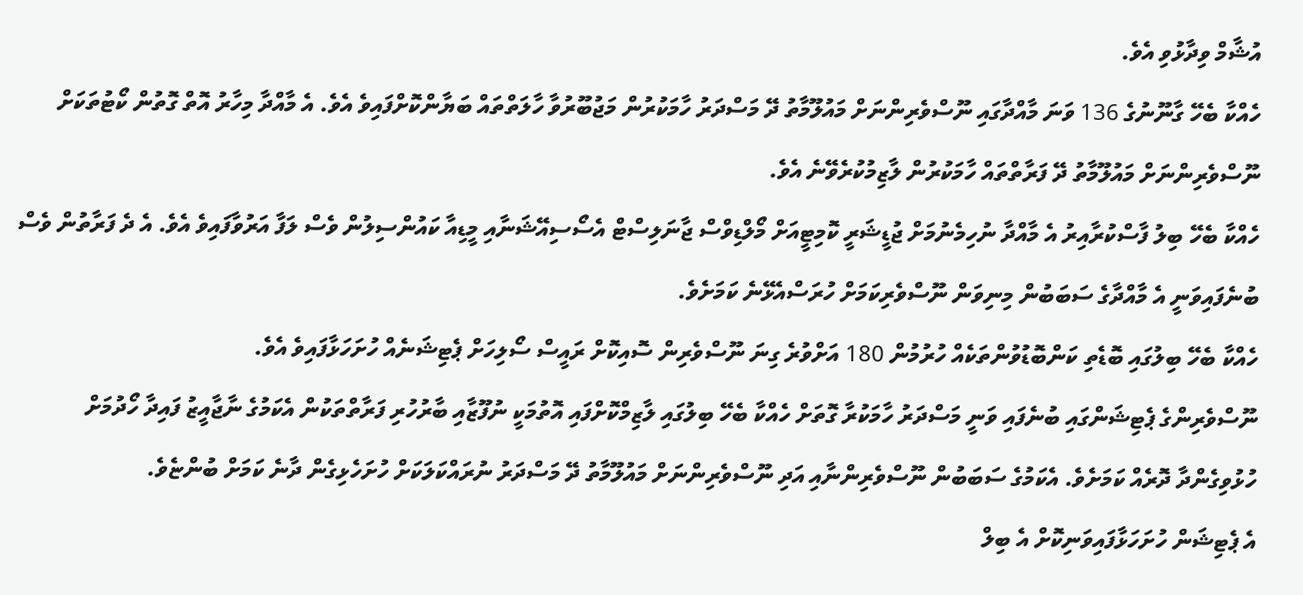އުޝާމް ވިދާޅުވި އެވެ.
ހެއްކާ ބެހޭ ގާނޫނުގެ 136 ވަނަ މާއްދާގައި ނޫސްވެރިންނަށް މައުލޫމާތު ދޭ މަސްދަރު ހާމަކުރުން މަޖުބޫރުވާ ހާލަތްތައް ބަޔާންކޮށްފައިވެ އެވެ. އެ މާއްދާ މިހާރު އޮތް ގޮތުން ކޯޓުތަކަށް ނޫސްވެރިންނަށް މައުލޫމާތު ދޭ ފަރާތްތައް ހާމަކުރުން ލާޒިމުކުރެވޭނެ އެވެ.
ހެއްކާ ބެހޭ ބިލު ފާސްކުރާއިރު އެ މާއްދާ ނުހިމެނުމަށް ޖުޑީޝަރީ ކޮމިޓީއަށް މޯލްޑިވްސް ޖާނަލިސްޓް އެސޯސިއޭޝަނާއި މީޑިއާ ކައުންސިލުން ވެސް ލަފާ އަރުވާފައިވެ އެވެ. އެ ދެ ފަރާތުން ވެސް ބުނެފައިވަނީ އެ މާއްދާގެ ސަބަބުން މިނިވަން ނޫސްވެރިކަމަށް ހުރަސްއެޅޭނެ ކަމަށެވެ.
ހެއްކާ ބެހޭ ބިލުގައި ބޮޑެތި ކަންބޮޑުވުންތަކެއް ހުރުމުން 180 އަށްވުރެ ގިނަ ނޫސްވެރިން ސޮއިކޮށް ރައީސް ސޯލިހަށް ޕެޓިޝަނެއް ހުށަހަޅާފައިވެ އެވެ.
ނޫސްވެރިންގެ ޕެޓިޝަންގައި ބުނެފައި ވަނީ މަސްދަރު ހާމަކުރާ ގޮތަށް ހެއްކާ ބެހޭ ބިލުގައި ލާޒިމްކޮށްފައި އޮތުމަކީ ނުފޫޒާއި ބާރުހުރި ފަރާތްތަކުން އެކަމުގެ ނާޖާއީޒު ފައިދާ ހޯދުމަށް ހުޅުވިގެންދާ ދޮރެއް ކަމަށެވެ. އެކަމުގެ ސަބަބުން ނޫސްވެރިންނާއި އަދި ނޫސްވެރިންނަށް މައުލޫމާތު ދޭ މަސްދަރު ނުރައްކަލަކަށް ހުށަހެޅިގެން ދާނެ ކަމަށް ބުންޏެވެ.
އެ ޕެޓިޝަން ހުށަހަޅާފައިވަނިކޮށް އެ ބިލް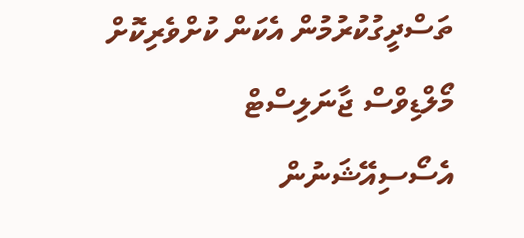ތަސްދީގުކުރުމުން އެކަން ކުށްވެރިކޮށް މޯލްޑިވްސް ޖާނަލިސްޓް އެސޯސިއޭޝަނުން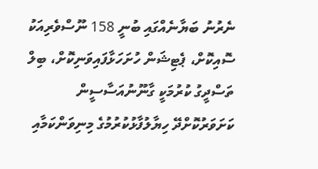ނެރުނު ބަޔާނެއްގައި ބުނީ 158 ނޫސްވެރިއަކު ސޮއިކޮށް، ޕެޓިޝަން ހުށަހަޅާފައިވަނިކޮށް، ބިލް ތަސްދީގު ކުރުމަކީ ގާނޫނުއަސާސީން ކަށަވަރުކޮށްދޭ ހިޔާލުފާޅުކުރުމުގެ މިނިވަންކަމާއި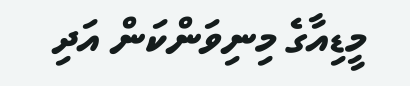މީޑިއާގެ މިނިވަންކަން އަދި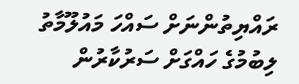ރައްޔިތުންނަށް ސައްހަ މައުލޫމާތު ލިބުމުގެ ހައްގަށް ސަރުކާރުން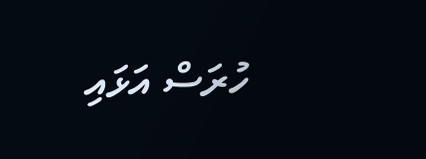ހުރަސް އަޅައި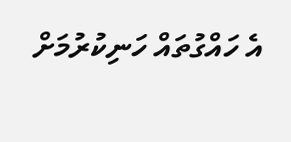އެ ހައްގުތައް ހަނިކުރުމަށް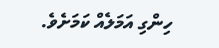ހިންގި އަމަލެއް ކަމަށެވެ.